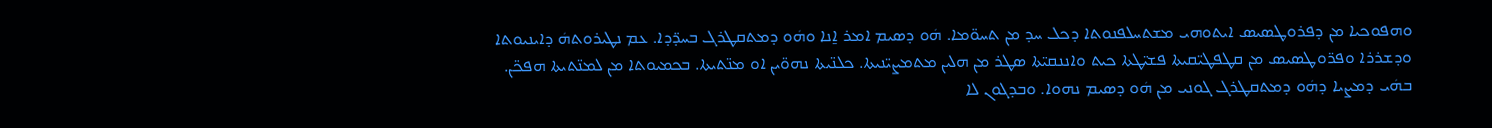ܘܗܦܘܟܝܐ ܡܢ ܕܦܪܘܛܣܝܣ ܐܝܬܘܗܝ ܡܫܬܚܠܦܢܘܬܐ ܕܟܠ ܚܕ ܡܢ ܬܚܘ̈ܡܐ. ܗܿܘ ܕܣܝܡ ܐܡܪ ܐ̱ܢܐ ܘܗܿܘ ܕܡܬܩܛܪܓ ܒܚܕ̈ܕܐ. ܥܡ ܢܛܝܪܘܬܗܿ ܕܐܝܢܝܘܬܐ ܘܕܫܪܪܐ ܘܦܪ̈ܘܛܣܝܣ ܡܢ ܩܛܦܛܝ̈ܩܝܬܐ ܦܫܝ̈ܛܬܐ ܟܝܬ ܘܐܢܢܩܝ̈ܬܐ ܣܛܪ ܡܢ ܗܠܝܢ ܡܬܡܨܝ̈ܢܝܬܐ. ܟܠܢ̈ܝܬܐ ܢܗܘ̈ܝܢ ܐܘ ܡܢ̈ܬܝܬܐ. ܒܟܡܝܘܬܐ ܡܢ ܠܡܢ̈ܬܝܬܐ ܗܦܟ̈ܢ. ܒܗܿܝ ܕܡܨܝܐ ܕܗܿܘ ܕܡܬܩܛܪܓ ܓܘܢܝ ܡܢ ܗܿܘ ܕܣܝܡ ܢܗܘܐ. ܘܒܕܓܘܢ ܠܐ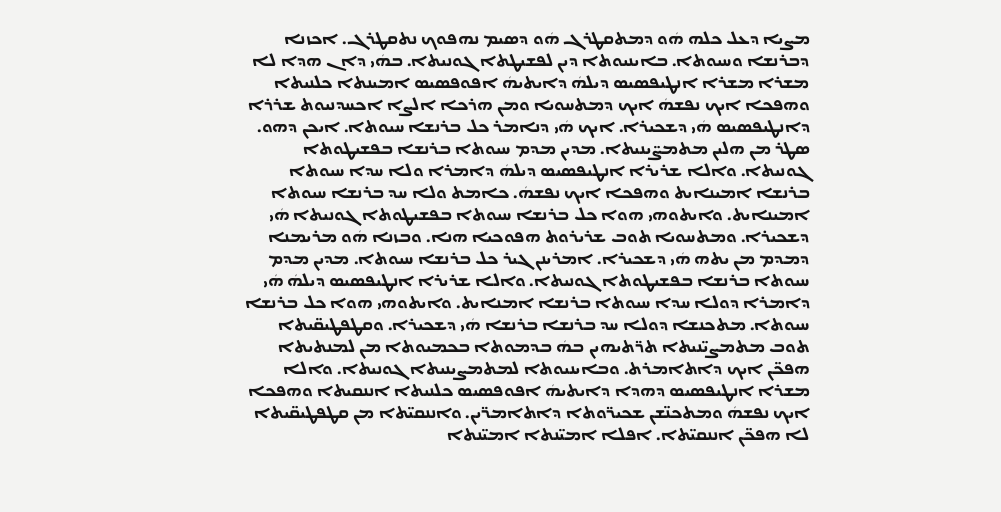ܡܨܝܐ ܕܥܠ ܟܠܗ ܗܿܘ ܕܡܬܩܛܪܓ ܗܿܘ ܕܣܝܡ ܢܗܦܘܟ ܢܬܩܛܪܓ. ܐܟܙܢܐ ܕܒܪܢܫܐ ܘܚܝܘܬܐ. ܒܐܝܢܝܘܬܐ ܕܝܢ ܠܦܫܝܛܬܐ ܓܘܢܝܬܐ. ܒܗܿܝ ܕܐܢ ܗܕܐ ܠܐ ܡܫܪܐ ܡܫܪܐ ܐܢܛܝܦܣܝܣ ܕܝܠܗܿ ܕܐܝܬܝܗܿ ܐܦܘܦܣܝܣ ܐܡܝܢܬܐ ܟܠܢܝܬܐ ܘܗܦܟܐ ܐܝܟ ܢܦܫܗܿ ܐܝܟ ܕܡܬܚܘܝܐ ܘܡܢ ܗܪܟܐ ܐܠܨܐ ܐܟܚܕܢܝܘܬ ܫܪܪܐ ܕܐܢܛܝܦܣܝܣ ܗܿܝ ܕܫܟܝܪܐ. ܐܝܟ ܗܿܝ ܕܢܐܡܪ ܟܠ ܒܪܢܫܐ ܚܝܘܬܐ. ܐܝܟܢ ܕܗܘ. ܣܛܪ ܡܢ ܗܠܝܢ ܡܬܡܨ̈ܝܢܝܬܐ. ܡܕܝܢ ܡܕܡ ܚܝܘܬܐ ܒܪܢܫܐ ܒܦܫܝܛܘܬܐ ܓܘܢܝܬܐ. ܘܐܠܐ ܫܪܝܪܐ ܐܢܛܝܦܣܝܣ ܕܝܠܗܿ ܕܐܡܪܐ ܘܠܐ ܚܕܐ ܚܝܘܬܐ ܒܪܢܫܐ ܐܡܝܢܐܝܬ ܘܗܦܟܐ ܐܝܟ ܢܦܫܗܿ. ܟܐܡܬ ܘܠܐ ܚܕ ܒܪܢܫܐ ܚܝܘܬܐ ܐܡܝܢܐܝܬ. ܘܐܝܬܘܗܝ ܗܘܐ ܟܠ ܒܪܢܫܐ ܚܝܘܬܐ ܒܦܫܝܛܘܬܐ ܓܘܢܝܬܐ ܗܿܝ ܕܫܟܝܪܐ. ܘܡܬܚܘܝܐ ܬܘܒ ܫܪܝܪܘܬ ܗܦܘܟܝܐ ܗܢܐ. ܘܒܙܢܐ ܗܿܘ ܡܪܝܡܢܐ ܕܡܕܡ ܡܢ ܝܬܗ ܗܿܝ ܕܫܟܝܪܐ. ܐܡܪܝܢܢ ܓܝܪ ܟܠ ܒܪܢܫܐ ܚܝܘܬܐ. ܡܕܝܢ ܡܕܡ ܚܝܘܬܐ ܒܪܢܫܐ ܒܦܫܝܛܘܬܐ ܓܘܢܝܬܐ. ܘܐܠܐ ܫܪܝܪܐ ܐܢܛܝܦܣܝܣ ܕܝܠܗܿ ܗܿܝ ܕܐܡܪܐ ܕܘܠܐ ܚܕܐ ܚܝܘܬܐ ܒܪܢܫܐ ܐܡܢܐܝܬ. ܘܐܝܬܘܗܝ ܗܘܐ ܟܠ ܒܪܢܫܐ ܚܝܘܬܐ. ܡܬܟܢܫܐ ܕܘܠܐ ܚܕ ܒܪܢܫܐ ܒܪܢܫܐ ܗܿܝ ܕܫܟܝܪܐ. ܘܩܛܦܛܝܩ̈ܝܬܐ ܬܘܒ ܡܬܡܨܝ̈ܢܝܬܐ ܬܪ̈ܬܝܗܝܢ ܒܗܿ ܒܕܡܘܬܐ ܒܟܡܝܘܬܐ ܡܢ ܠܡܢܬܝܬܐ ܗܦܟ̈ܢ ܐܝܟ ܕܐܬܐܡܪܬ. ܘܒܐܝܢܝܘܬܐ ܠܡܬܡܨܝܢܝܬܐ ܓܘܢܝܬܐ. ܘܐܠܐ ܡܫܪܐ ܐܢܛܝܦܣܝܣ ܕܗܕܐ ܕܐܝܬܝܗܿ ܐܦܘܦܣܝܣ ܟܠܢܝܬܐ ܐܢܢܩܝܬܐ ܘܗܦܟܐ ܐܝܟ ܢܦܫܗܿ ܘܡܬܟܢ̈ܫܢ ܫܟܝܪ̈ܘܬܐ ܕܐܬܐܡܪ̈ܝܢ. ܘܐܢܢܩܝ̈ܬܐ ܡܢ ܩܛܦܛܝܩ̈ܝܬܐ ܠܐ ܗܦܟ̈ܢ ܐܢܢܩܝ̈ܬܐ. ܐܦܠܐ ܐܡܝ̈ܢܬܐ ܐܡܝ̈ܢܬܐ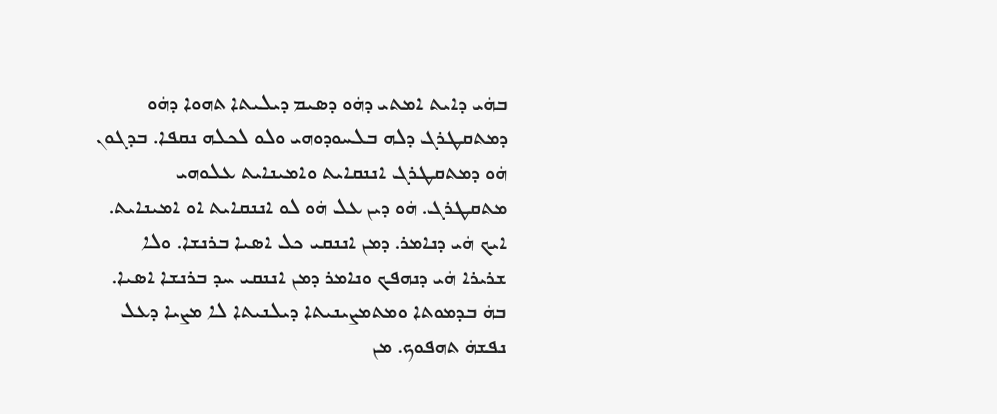ܒܗܿܝ ܕܐܝܬ ܐܡܬܝ ܕܗܿܘ ܕܣܝܡ ܕܝܠܝܬܐ ܬܗܘܐ ܕܗܿܘ ܕܡܬܩܛܪܓ ܕܠܗ ܒܠܚܘܕܘܗܝ ܘܠܘ ܠܟܠܗ ܢܩܦܐ. ܒܕܓܘܢ ܗܿܘ ܕܡܬܩܛܪܓ ܐܢܢܩܐܝܬ ܘܐܡܝܢܐܝܬ ܥܠܘܗܝ ܡܬܩܛܪܓ. ܗܿܘ ܕܝܢ ܥܠ ܗܿܘ ܠܘ ܐܢܢܩܐܝܬ ܐܘ ܐܡܝܢܐܝܬ. ܐܝܟ ܗܿܝ ܕܢܐܡܪ. ܕܡܢ ܐܢܢܩܝ ܟܠ ܐܣܝܐ ܒܪܢܫܐ. ܘܠܐ ܫܪܝܪܐ ܗܿܝ ܕܢܗܦܟ ܘܢܐܡܪ ܕܡܢ ܐܢܢܩܝ ܚܕ ܒܪܢܫܐ ܐܣܝܐ. ܒܗܿ ܒܕܡܘܬܐ ܘܡܬܡܨܝܢܝܬܐ ܕܝܠܢܝܬܐ ܠܐ ܡܨܝܐ ܕܥܠ ܢܦܫܗܿ ܬܗܦܘܟ. ܡܢ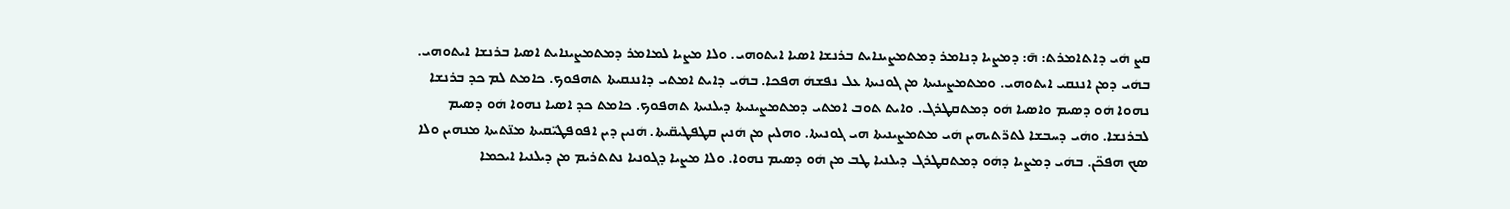ܩܨ ܗܿܝ ܕܐܬܐܡܪܬ: ܗ̄: ܕܡܨܝܐ ܕܢܐܡܪ ܕܡܬܡܨܝܢܐܝܬ ܒܪܢܫܐ ܐܣܝܐ ܐܝܬܘܗܝ. ܘܠܐ ܡܨܝܐ ܠܡܐܡܪ ܕܡܬܡܨܝܢܐܝܬ ܐܣܝܐ ܒܪܢܫܐ ܐܝܬܘܗܝ. ܒܗܿܝ ܕܡܢ ܐܢܢܩܝ ܐܝܬܘܗܝ. ܘܡܬܡܨܝܢܝܬܐ ܡܢ ܓܘܢܝܬܐ ܥܠ ܢܦܫܗܿ ܗܦܟܐ. ܒܗܿܝ ܕܐܝܬ ܐܡܬܝ ܕܐܢܢܩܝܬܐ ܬܗܦܘܟ. ܟܐܡܬ ܠܡ ܟܕ ܒܪܢܫܐ ܢܗܘܐ ܗܿܘ ܕܣܝܡ ܘܐܣܝܐ ܗܿܘ ܕܡܬܩܛܪܓ. ܘܐܝܬ ܬܘܒ ܐܡܬܝ ܕܡܬܡܨܝܢܝܬܐ ܕܝܠܢܝܬܐ ܬܗܦܘܟ. ܟܐܡܬ ܟܕ ܐܣܝܐ ܢܗܘܐ ܗܿܘ ܕܣܝܡ ܠܒܪܢܫܐ. ܘܗܿܝ ܕܚܒܫܐ ܠܬܪ̈ܬܝܗܝܢ ܗܿܝ ܡܬܡܨܝܢܝܬܐ ܗܝ ܓܘܢܝܬܐ. ܘܗܠܝܢ ܡܢ ܗܿܢܝܢ ܩܛܦܛܝܩ̈ܝܬܐ. ܗܿܢܝܢ ܕܝܢ ܐܦܘܦܛܝ̈ܩܝܬܐ ܡܢ̈ܬܝܬܐ ܡܢܗܝܢ ܘܠܐ ܣܟ ܗܦܟ̈ܢ. ܒܗܿܝ ܕܡܨܝܐ ܕܗܿܘ ܕܡܬܩܛܪܓ ܕܝܠܢܝܐ ܛܒ ܡܢ ܗܿܘ ܕܣܝܡ ܢܗܘܐ. ܘܠܐ ܡܨܝܐ ܕܓܘܢܝܐ ܢܬܬܪܝܡ ܡܢ ܕܝܠܢܝܐ ܐܝܟܡܐ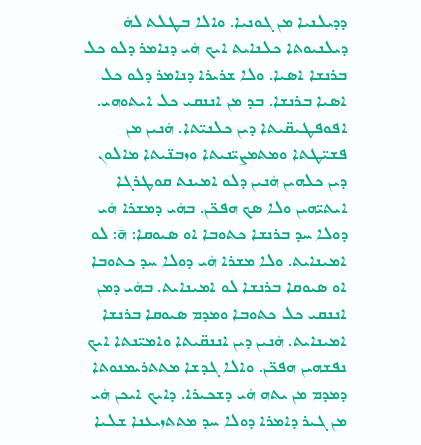ܕܕܝܠܢܝܐ ܡܢ ܓܘܢܝܐ. ܘܐܠܐ ܒܛܠܬ ܠܗܿ ܕܝܠܢܝܘܬܐ ܟܠܢܐܝܬ ܐܝܟ ܗܿܝ ܕܢܐܡܪ ܕܠܘ ܟܠ ܒܪܢܫܐ ܐܣܝܐ. ܘܠܐ ܫܪܝܪܐ ܕܢܐܡܪ ܕܠܘ ܟܠ ܐܣܝܐ ܒܪܢܫܐ. ܒܕ ܡܢ ܐܢܢܩܝ ܟܠ ܐܝܬܘܗܝ. ܐܦܘܦܛܝܩ̈ܝܬܐ ܕܝܢ ܟܠܢܝ̈ܬܐ. ܗܿܢܝܢ ܡܢ ܦܫܝ̈ܛܬܐ ܘܡܬܡܨܝ̈ܢܝܬܐ ܘܙܒܢ̈ܝܬܐ ܡܐܠܘܢ ܕܝܢ ܟܠܗܝܢ ܗܿܢܝܢ ܕܠܘ ܐܡܝܢܬ ܩܘܛܪܓܐ ܐܝܬܝ̈ܗܝܢ ܘܠܐ ܣܟ ܗܦܟ̈ܢ. ܒܗܿܝ ܕܡܫܪܐ ܗܿܝ ܕܘܠܐ ܚܕ ܒܪܢܫܐ ܟܬܘܒܐ ܐܘ ܣܝܘܩܐ: ܗ̄: ܠܘ ܐܡܝܢܐܝܬ. ܘܠܐ ܡܫܪܐ ܗܿܝ ܕܘܠܐ ܚܕ ܟܬܘܒܐ ܐܘ ܣܝܘܩܐ ܒܪܢܫܐ ܠܘ ܐܡܝܢܐܝܬ. ܒܗܿܝ ܕܡܢ ܐܢܢܩܝ ܟܠ ܟܬܘܒܐ ܘܡܕܡ ܣܝܘܩܐ ܒܪܢܫܐ ܐܡܝܢܐܝܬ. ܗܿܢܝܢ ܕܝܢ ܐܢܢܩ̈ܝܬܐ ܘܐܡܝ̈ܢܬܐ ܐܝܟ ܢܦܫܗܝܢ ܗܦܟ̈ܢ. ܘܐܠܐ ܓܕܫܐ ܡܬܬܪܝܡܢܘܬܐ ܕܡܕܡ ܡܢ ܝܬܗ ܗܿܝ ܕܫܟܝܪܐ. ܕܐܝܟ ܐܝܟܢ ܗܿܝ ܡܢ ܓܝܪ ܕܐܡܪܐ ܕܘܠܐ ܚܕ ܡܬܬܙܝܥܢܐ ܫܠܝܐ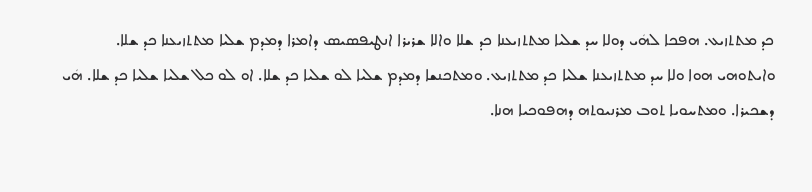ܟܕ ܡܬܬܙܝܥ. ܗܦܟܐ ܠܗܿܝ ܕܘܠܐ ܚܕ ܫܠܝܐ ܡܬܬܙܝܥܢܐ ܟܕ ܫܠܐ ܘܐܠܐ ܫܪܝܪܐ ܐܢܛܝܦܣܝܣ ܕܐܡܪܐ ܕܡܕܡ ܫܠܝܐ ܡܬܬܙܝܥܢܐ ܟܕ ܫܠܐ. ܘܐܝܬܘܗܝ ܗܘܐ ܘܠܐ ܚܕ ܡܬܬܙܝܥܢܐ ܫܠܝܐ ܟܕ ܡܬܬܙܝܥ. ܘܡܬܟܢܫܐ ܕܡܕܡ ܫܠܝܐ ܠܘ ܫܠܝܐ ܟܕ ܫܠܐ. ܐܘ ܠܘ ܟܠ ܫܠܝܐ ܫܠܝܐ ܟܕ ܫܠܐ. ܗܿܝ ܕܫܟܝܪܐ. ܘܡܬܚܘܝܐ ܬܘܒ ܡܪܢܝܘܬܗ ܕܗܦܘܟܝܐ ܗܢܐ.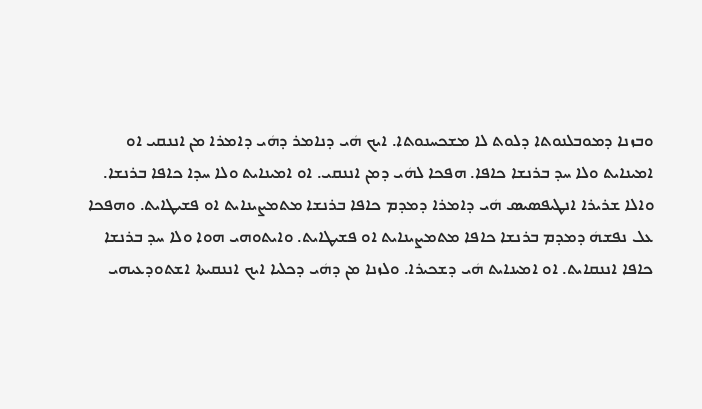ܘܒܙܢܐ ܕܡܘܒܠܢܘܬܐ ܕܠܘܬ ܠܐ ܡܫܟܚܢܘܬܐ. ܐܝܟ ܗܿܝ ܕܢܐܡܪ ܕܗܿܝ ܕܐܡܪܐ ܡܢ ܐܢܢܩܝ ܐܘ ܐܡܝܢܐܝܬ ܘܠܐ ܚܕ ܒܪܢܫܐ ܟܐܦܐ. ܗܦܟܐ ܠܗܿܝ ܕܡܢ ܐܢܢܩܝ. ܐܘ ܐܡܝܢܐܝܬ ܘܠܐ ܚܕܐ ܟܐܦܐ ܒܪܢܫܐ. ܘܐܠܐ ܫܪܝܪܐ ܐܢܛܝܦܣܝܣ ܗܿܝ ܕܐܡܪܐ ܕܡܕܡ ܟܐܦܐ ܒܪܢܫܐ ܡܬܡܨܝܢܐܝܬ ܐܘ ܦܫܝܛܐܝܬ. ܘܗܦܟܐ ܥܠ ܢܦܫܗܿ ܕܡܕܡ ܒܪܢܫܐ ܟܐܦܐ ܡܬܡܨܝܢܐܝܬ ܐܘ ܦܫܝܛܐܝܬ. ܘܐܝܬܘܗܝ ܗܘܐ ܘܠܐ ܚܕ ܒܪܢܫܐ ܟܐܦܐ ܐܢܢܩܐܝܬ. ܐܘ ܐܡܝܢܐܝܬ ܗܿܝ ܕܫܟܝܪܐ. ܘܠܙܢܐ ܡܢ ܕܗܿܝ ܕܟܠܝܐ ܐܝܟ ܐܢܢܩܝܬܐ ܐܫܬܘܕܥܝܗܝ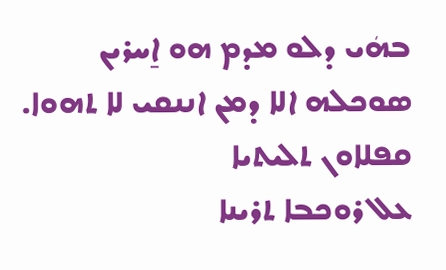ܒܗܿܝ ܕܠܘ ܡܕܡ ܗܘ ܐ̱ܚܪܝܢ ܣܘܟܠܗ ܐܠܐ ܕܡܢ ܐܢܢܩܝ ܠܐ ܬܗܘܐ.
ܩܦܠܐܘܢ ܬܠܝܬܝܐ
ܥܠ ܪܘܟܒܐ ܬܪܝܢܐ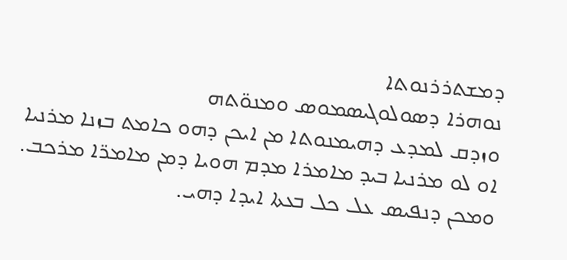ܕܡܫܬܪܪܢܘܬܐ
ܢܘܗܪܐ ܕܣܘܠܘܓܝܣܡܘܣ ܘܡܢܘ̈ܬܗ
ܘܙܕܩ ܠܡܕܥ ܕܗܝܡܢܘܬܐ ܡܢ ܐܝܟܢ ܕܗܘ ܟܐܡܬ ܒܙܢܐ ܡܪܢܝܐ ܐܘ ܠܘ ܡܪܢܝܐ ܒܝܕ ܡܐܡܪܐ ܡܕܡ ܗܘܝܐ ܕܡܢ ܡܐܡܪ̈ܐ ܡܪܟܒ. ܘܡܟܢ ܕܢܦܝܣ ܥܠ ܟܠ ܒܥܬܐ ܐܝܕܐ ܕܗܝ.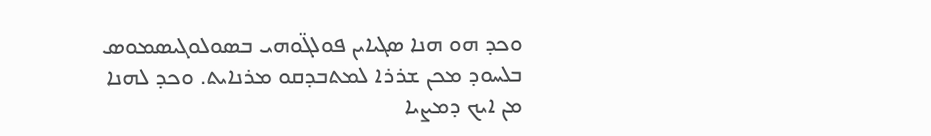ܘܟܕ ܗܘ ܗܢܐ ܣܓܝܐܝܢ ܦܘܠܓ̈ܘܗܝ ܒܣܘܠܘܓܝܣܡܘܣ ܒܠܚܘܕ ܡܟܢ ܫܪܪܐ ܠܡܬܒܕܩܘ ܡܪܢܐܝܬ. ܘܟܕ ܠܗܢܐ ܡܢ ܐܝܟ ܕܡܨܝܐ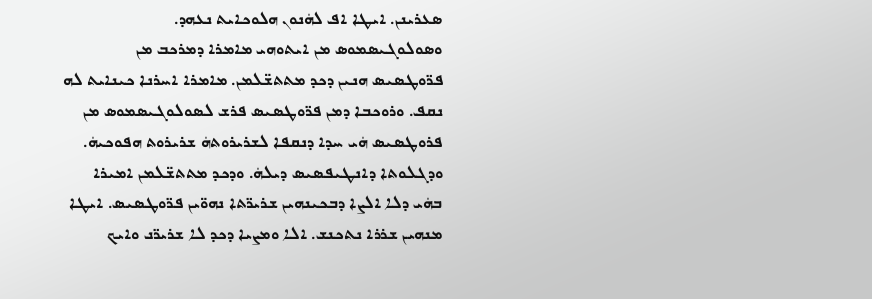ܣܥܪܝܢܢ. ܐܝܛܐ ܐܦ ܠܗܿܢܘܢ ܗܠܘܟܐܝܬ ܢܥܗܕ.
ܘܣܘܠܘܓܝܣܡܘܣ ܡܢ ܐܝܬܘܗܝ ܡܐܡܪܐ ܕܡܪܟܒ ܡܢ ܦܪ̈ܘܛܣܝܣ ܗܢܝܢ ܕܟܕ ܡܬܬܫ̈ܠܡܢ. ܡܐܡܪܐ ܐܚܪܢܐ ܟܝܢܐܝܬ ܠܗ ܢܩܦ. ܘܪܘܟܒܐ ܕܡܢ ܦܪ̈ܘܛܣܝܣ ܦܪܫ ܠܣܘܠܘܓܝܣܡܘܣ ܡܢ ܦܪܘܛܣܝܣ ܗܿܝ ܚܕܐ ܕܢܩܦܐ ܠܫܪܝܪܘܬܗܿ ܫܪܝܪܘܬ ܗܦܘܟܝܗܿ. ܘܕܓܠܘܬܐ ܕܐܢܛܝܦܣܝܣ ܕܝܠܗܿ. ܘܕܟܕ ܡܬܬܫ̈ܠܡܢ ܐܡܝܪܐ ܒܗܿܝ ܕܠܐ ܐܠܨܐ ܕܒܟܝܢܗܝܢ ܫܪܝܪ̈ܬܐ ܢܗܘ̈ܝܢ ܦܪ̈ܘܛܣܝܣ. ܐܝܛܐ ܡܢܗܝܢ ܫܪܪܐ ܢܬܟܢܫ. ܐܠܐ ܘܡܨܝܐ ܕܟܕ ܠܐ ܫܪܝܪ̈ܢ ܘܐܝܟ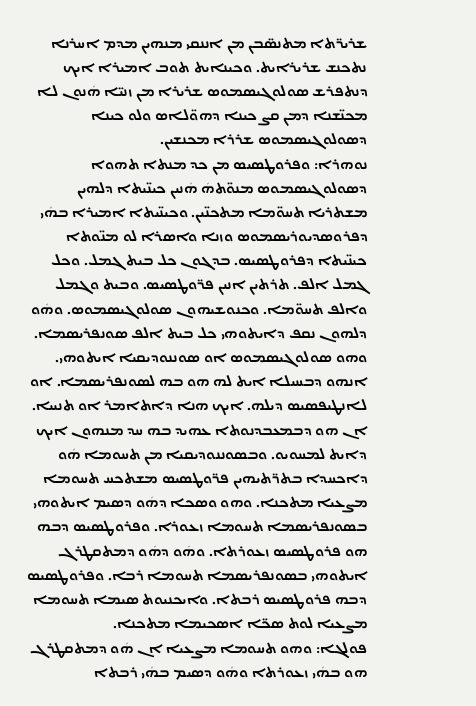ܫܪܝܪ̈ܬܐ ܡܬܢܣ̈ܒܢ ܡܢ ܐܢܢܩܝ ܡܢܗܝܢ ܡܕܡ ܐܚܪܢܐ ܢܬܟܢܫ ܫܪܝܪܐܝܬ. ܘܟܝܢܐܝܬ ܬܘܒ ܐܡܝܪܐ ܐܝܟ ܕܢܬܦܪܫ ܣܘܠܘܓܝܣܡܘܣ ܫܪܝܪܐ ܡܢ ܙܢܝ̈ܐ ܗܿܢܘܢ ܠܐ ܡܟܢ̈ܫܢܐ ܕܡܢ ܩܨ ܟܝܢܐ ܕܗܘ̈ܠܐܣ ܘܠܘ ܟܝܢܐ ܕܣܘܠܘܓܝܣܡܘܣ ܫܪܪܐ ܡܟܢܫܝܢ.
ܢܘܗܪܐ: ܘܦܪܘܛܣܝܣ ܡܢ ܟܕ ܡܢܬܐ ܬܗܘܐ ܕܣܘܠܘܓܝܣܡܘܣ ܡܢܘ̈ܬܗܿ ܗܿܢܝܢ ܟܝܢ̈ܝܬܐ ܕܠܗܝܢ ܡܫܬܪܝܐ ܬܚܘ̈ܡܐ ܡܬܟܢ̈ܝܢ. ܘܟܝܢ̈ܝܬܐ ܐܡܝܪܐ ܒܗܿܝ ܕܦܪܘܣܕܝܘܪܝܣܡܘܣ ܘܙܢܐ ܘܐܣܪܐ ܠܘ ܡܢ̈ܘܬܐ ܟܝܢ̈ܝܬܐ ܕܦܪܘܛܣܝܣ. ܒܕܓܘܢ ܟܠ ܒܝܬ ܓܡܠ. ܘܟܠ ܓܡܠ ܐܠܦ. ܬܪܬܝܢ ܐܢܝܢ ܦܪ̈ܘܛܣܝܣ. ܘܒܝܬ ܘܓܡܠ ܘܐܠܦ ܬܚܘ̈ܡܐ. ܘܟܢܘܫܝܗܘܢ ܣܘܠܘܓܝܣܡܘܣ. ܘܗܿܘ ܕܠܗܘܢ ܢܩܦ ܕܐܝܬܘܗܝ ܟܠ ܒܝܬ ܐܠܦ ܣܘܢܦܪܝܣܡܐ. ܘܗܘ ܣܘܠܘܓܝܣܡܘܣ ܐܘ ܣܘܢܢܘܕܝܩܝܐ ܐܝܬܘܗܝ. ܐܢܗܘ ܕܒܚܝܠܐ ܐܝܬ ܠܗ ܗܘ ܒܗ ܠܣܘܢܦܪܝܣܡܐ. ܐܘ ܠܐܢܛܝܦܣܝܣ ܕܝܠܗ. ܐܝܟ ܗܢܐ ܕܐܬܐܡܪ ܐܘ ܬܢܝܝܐ. ܐܢ ܗܘ ܕܒܡܥܒܕܢܘܬܐ ܥܗܝܕ ܒܗ ܚܕ ܡܢܗܘܢ ܐܝܟ ܕܐܝܬ ܠܡܚܘܝܘ. ܘܒܣܘܢܢܘܕܝܩܝܐ ܡܢ ܬܚܘܡܐ ܗܿܘ ܕܐܟܚܕܐ ܒܬܪ̈ܬܝܗܝܢ ܦܪ̈ܘܛܣܝܣ ܡܫܬܟܚ ܬܚܘܡܐ ܡܨܥܝܐ ܡܬܟܢܐ. ܘܗܘ ܘܣܟܐ ܕܗܿܘ ܕܣܝܡ ܐܝܬܘܗܝ ܒܣܘܢܦܪܝܣܡܐ ܬܚܘܡܐ ܙܥܘܪܐ. ܘܦܪܘܛܣܝܣ ܕܒܗ ܗܘ ܦܪܘܛܣܝܣ ܙܥܘܪܬܐ. ܘܗܿܘ ܕܗܿܘ ܕܡܬܩܛܪܓ ܐܝܬܘܗܝ ܒܣܘܢܦܪܝܣܡܐ ܬܚܘܡܐ ܪܒܐ. ܘܦܪܘܛܣܝܣ ܕܒܗ ܦܪܘܛܣܝܣ ܪܒܬܐ. ܘܐܝܟܢܝܘܬ ܣܝܡܐ ܬܚܘܡܐ ܡܨܥܝܐ ܠܘܬ ܣܟ̈ܐ ܐܣܟܝܡܐ ܡܬܟܢܐ.
ܦܘܠܓܐ: ܘܗܘ ܬܚܘܡܐ ܡܨܥܝܐ ܐܢ ܗܿܘ ܕܡܬܩܛܪܓ ܗܘ ܒܗܿܝ ܙܥܘܪܬܐ ܘܗܿܘ ܕܣܝܡ ܒܗܿܝ ܪܒܬܐ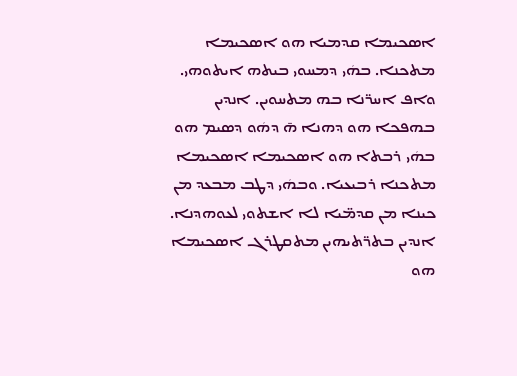ܐܣܟܝܡܐ ܩܕܡܝܐ ܗܘ ܐܣܟܝܡܐ ܡܬܟܢܐ. ܒܗܿܝ ܕܡܚܘܝ ܒܝܬܗ ܐܝܬܘܗܝ. ܘܐܦ ܐܚܪ̈ܢܐ ܒܗ ܡܬܚܘܝܢ. ܐܢܕܝܢ ܒܗܦܟܐ ܗܘ ܕܗܢܐ ܗ̄ ܕܗܿܘ ܕܣܝܡ ܗܘ ܒܗܿܝ ܪܒܬܐ ܗܘ ܐܣܟܝܡܐ ܐܣܟܝܡܐ ܡܬܟܢܐ ܪܒܝܥܝܐ. ܘܒܗܿܝ ܕܛܒ ܡܒܥܕ ܡܢ ܟܝܢܐ ܡܢ ܩܕܡ̈ܝܐ ܠܐ ܐܫܬܘܝ ܠܥܘܗܕܢܐ. ܐܢܕܝܢ ܒܬܪ̈ܬܝܗܝܢ ܡܬܩܛܪܓ ܐܣܟܝܡܐ ܗܘ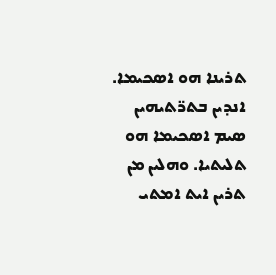ܬܪܝܢܐ ܗܘ ܐܣܟܝܡܐ. ܐܢܕܝܢ ܒܬܪ̈ܬܝܗܝܢ ܣܝܡ ܐܣܟܝܡܐ ܗܘ ܬܠܝܬܝܐ. ܘܗܠܝܢ ܡܢ ܬܪܝܢ ܐܝܬ ܐܡܬܝ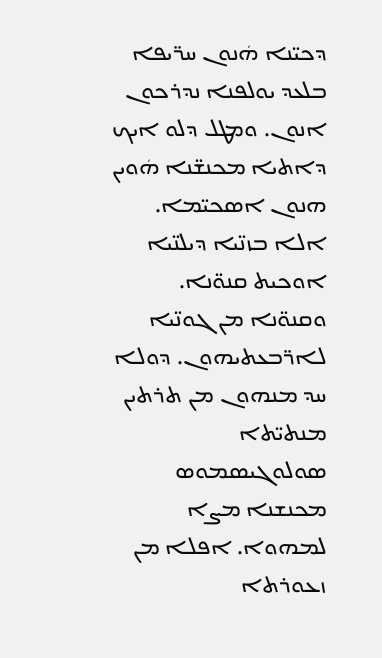ܕܟܝ̈ܢܐ ܗܿܢܘܢ ܚܪ̈ܝܦܐ ܒܠܥܕ ܝܘܠܦܢܐ ܢܕܪܟܘܢ ܐܢܘܢ. ܘܡܛܠ ܕܠܘ ܐܝܟ ܕܐܬܝܐ ܡܟܢܫ̈ܢܐ ܗܿܘܝܢ ܗܢܘܢ ܐܣܟܝ̈ܡܐ. ܐܠܐ ܒܙܢ̈ܝܐ ܕܝܠܢ̈ܝܐ ܐܘܟܝܬ ܩܢܘ̈ܢܐ. ܘܩܢܘ̈ܢܐ ܡܢ ܓܘܢ̈ܝܐ ܠܐܪ̈ܒܥܬܝܗܘܢ. ܕܘܠܐ ܚܕ ܡܢܗܘܢ ܡܢ ܬܪܬܝܢ ܡܢܬܝ̈ܬܐ ܣܘܠܘܓܝܣܡܘܣ ܡܟܢܫܢܐ ܡܨܐ ܠܡܗܘܐ. ܐܦܠܐ ܡܢ ܙܥܘܪܬܐ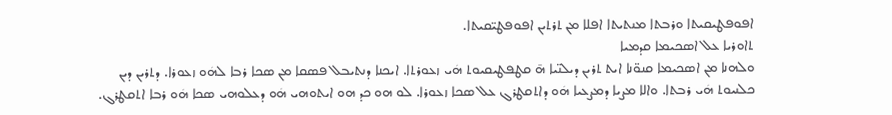ܐܦܘܦܛܝܩܝܬܐ ܘܪܒܬܐ ܡܢܬܝܬܐ ܐܦܠܐ ܡܢ ܬܪܬܝܢ ܐܦܘܦܛܝ̈ܩܝܬܐ.
ܬܐܘܪܝܐ ܥܠ ܐܣܟܝܡܐ ܩܕܡܝܐ
ܘܠܗܢܐ ܡܢ ܐܣܟܝܡܐ ܩܢܘ̈ܢܐ ܐܝܬ ܬܪܝܢ ܕܝܠܢ̈ܝܐ ܗ̄ ܩܛܦܛܝܩܝܘܬ ܗܿܝ ܙܥܘܪܬܐ. ܐܝܟܢܐ ܕܢܬܝܒܠ ܦܣܩܐ ܡܢ ܣܟܐ ܪܒܐ ܠܗܿܘ ܙܥܘܪܐ. ܕܬܪܝܢ ܕܝܢ ܟܠܢܝܘܬ ܗܿܝ ܪܒܬܐ. ܘܐܠܐ ܡܨܝܐ ܕܡܨܥܝܐ ܗܿܘ ܕܐܬܩܛܪܓ ܥܠ ܣܟܐ ܙܥܘܪܐ. ܠܘ ܗܘ ܟܕ ܗܘ ܐܝܬܘܗܝ ܗܿܘ ܕܥܠܘܗܝ ܣܟܐ ܗܿܘ ܪܒܐ ܐܬܩܛܪܓ.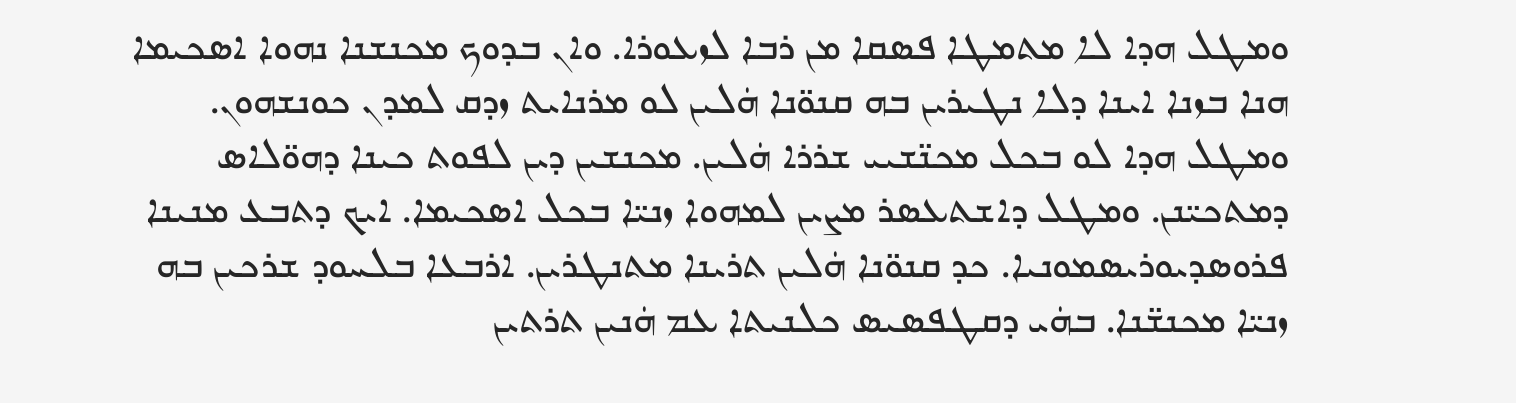ܘܡܛܠ ܗܕܐ ܠܐ ܡܬܡܛܐ ܦܣܩܐ ܡܢ ܪܒܐ ܠܙܥܘܪܐ. ܘܐܢ ܒܕܘܟ ܡܟܢܫܢܐ ܢܗܘܐ ܐܣܟܝܡܐ ܗܢܐ ܒܙܢܐ ܐܝܢܐ ܕܠܐ ܢܛܝܪܝܢ ܒܗ ܩܢܘ̈ܢܐ ܗܿܠܝܢ ܠܘ ܡܪܢܐܝܬ ܙܕܩ ܠܡܕܢ ܟܘܢܫܗܘܢ. ܘܡܛܠ ܗܕܐ ܠܘ ܒܟܠ ܡܟܢ̈ܫܝܝ ܫܪܪܐ ܗܿܠܝܢ. ܡܟܢܫܝܢ ܕܝܢ ܠܦܘܬ ܟܝܢܐ ܕܗܘ̈ܠܐܣ ܕܡܬܟܝ̈ܢܢ. ܘܡܛܠ ܕܐܫܬܥܣܪ ܡܨܝܢ ܠܡܗܘܐ ܙܢܝ̈ܐ ܒܟܠ ܐܣܟܝܡܐ. ܐܝܟ ܕܬܒܥ ܡܢܝܢܐ ܦܪܘܣܕܝܘܪܝܣܡܘܢܝܐ. ܟܕ ܩܢܘ̈ܢܐ ܗܿܠܝܢ ܬܪܝܢܐ ܡܬܢܛܪܝܢ. ܐܪܒܥܐ ܒܠܚܘܕ ܫܪܟܝܢ ܒܗ ܙܢܝ̈ܐ ܡܟܢܫ̈ܢܐ. ܒܗܿܝ ܕܩܛܦܣܝܣ ܟܠܢܝܬܐ ܥܡ ܗܿܢܝܢ ܬܪܬܝܢ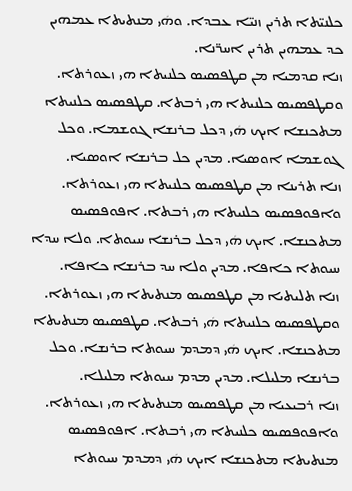ܟܠܢܝ̈ܬܐ ܬܪܝܢ ܙܢܝ̈ܐ ܥܒܕܐ. ܘܗܿܝ ܡܢܬܝܬܐ ܥܡܗܝܢ ܟܕ ܥܡܗܝܢ ܬܪܝܢ ܐܚܪ̈ܢܐ.
ܙܢܐ ܩܕܡܝܐ ܡܢ ܩܛܦܣܝܣ ܟܠܢܝܬܐ ܗܝ ܙܥܘܪܬܐ. ܘܩܛܦܣܝܣ ܟܠܢܝܬܐ ܗܝ ܪܒܬܐ. ܩܛܦܣܝܣ ܟܠܢܝܬܐ ܡܬܟܢܫܐ ܐܝܟ ܗܿܝ ܕܟܠ ܒܪܢܫܐ ܓܘܫܡܐ. ܘܟܠ ܓܘܫܡܐ ܐܘܣܝܐ. ܡܕܝܢ ܟܠ ܒܪܢܫܐ ܐܘܣܝܐ.
ܙܢܐ ܬܪܝܢܐ ܡܢ ܩܛܦܣܝܣ ܟܠܢܝܬܐ ܗܝ ܙܥܘܪܬܐ. ܘܐܦܘܦܣܝܣ ܟܠܢܝܬܐ ܗܝ ܪܒܬܐ. ܐܦܘܦܣܝܣ ܡܬܟܢܫܐ. ܐܝܟ ܗܿܝ ܕܟܠ ܒܪܢܫܐ ܚܝܘܬܐ. ܘܠܐ ܚܕܐ ܚܝܘܬܐ ܟܐܦܐ. ܡܕܝܢ ܘܠܐ ܚܕ ܒܪܢܫܐ ܟܐܦܐ.
ܙܢܐ ܬܠܝܬܝܐ ܡܢ ܩܛܦܣܝܣ ܡܢܬܝܬܐ ܗܝ ܙܥܘܪܬܐ. ܘܩܛܦܣܝܣ ܟܠܢܝܬܐ ܗܿܝ ܪܒܬܐ. ܩܛܦܣܝܣ ܡܢܬܝܬܐ ܡܬܟܢܫܐ. ܐܝܟ ܗܿܝ ܕܡܕܡ ܚܝܘܬܐ ܒܪܢܫܐ. ܘܟܠ ܒܪܢܫܐ ܡܠܝܠܐ. ܡܕܝܢ ܡܕܡ ܚܝܘܬܐ ܡܠܝܠܐ.
ܙܢܐ ܪܒܝܥܝܐ ܡܢ ܩܛܦܣܝܣ ܡܢܬܝܬܐ ܗܝ ܙܥܘܪܬܐ. ܘܐܦܘܦܣܝܣ ܟܠܢܝܬܐ ܗܝ ܪܒܬܐ. ܐܦܘܦܣܝܣ ܡܢܬܝܬܐ ܡܬܟܢܫܐ ܐܝܟ ܗܿܝ ܕܡܕܡ ܚܝܘܬܐ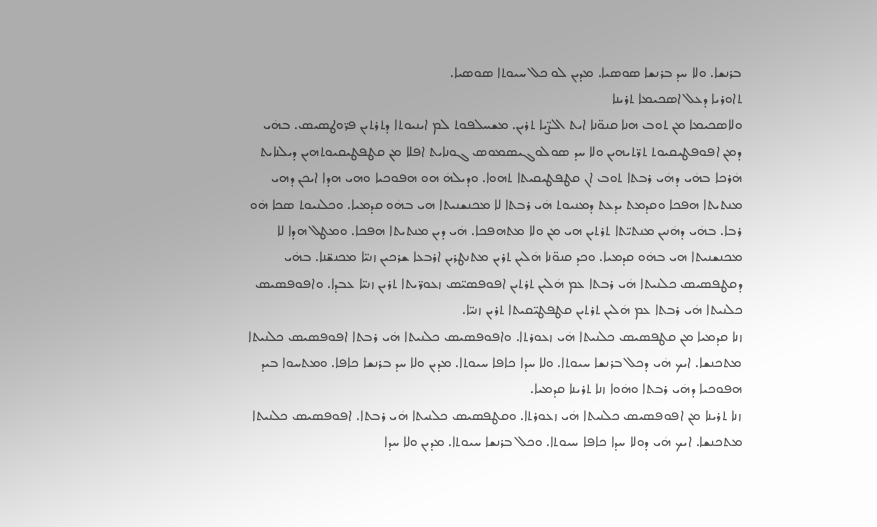ܒܪܢܫܐ. ܘܠܐ ܚܕ ܒܪܢܫܐ ܣܘܣܝܐ. ܡܕܝܢ ܠܘ ܟܠ ܚܝܘܬܐ ܣܘܣܝܐ.
ܬܐܘܪܝܐ ܕܥܠ ܐܣܟܝܡܐ ܬܪܝܢܐ
ܘܠܐܣܟܝܡܐ ܡܢ ܬܘܒ ܗܢܐ ܩܢܘ̈ܢܐ ܐܝܬ ܐܠܨ̈ܝܐ ܬܪܝܢ. ܡܫܚܠܦܘܬ ܠܡ ܐܝܢܝܘܬܐ ܕܬܪܬܝܢ ܦܪ̈ܘܛܣܝܣ. ܒܗܿܝ ܕܡܢ ܐܦܘܦܛܝܩܝܘܬ ܬܪ̈ܬܝܗܝܢ ܘܠܐ ܚܕ ܣܘܠܘܓܝܣܡܘܣ ܓܘܢܐܝܬ ܐܦܠܐ ܡܢ ܩܛܦܛܝܩܝܘܬܗܝܢ ܕܝܠܢܐܝܬ ܗܿܪܟܐ ܒܗܿܝ ܕܗܿܝ ܪܒܬܐ ܬܘܒ ܐܢ ܩܛܦܛܝܩܝܬܐ ܬܗܘܐ. ܘܕܝܠܗܿ ܗܘ ܗܦܘܟܝܐ ܘܗܝ ܗܕܐ ܐܝܟܢ ܕܗܝ ܡܢܬܝܬܐ ܗܦܟܐ ܘܩܕܡܬ ܝܕܥܬ ܕܡܢܝܘܬ ܗܿܝ ܪܒܬܐ ܠܐ ܡܟܢܫܢܝܬܐ ܗܝ ܒܗܿܘ ܩܕܡܝܐ. ܘܟܠܢܝܘܬ ܣܟܐ ܗܿܘ ܪܒܐ. ܒܗܿܝ ܕܗܿܢܝܢ ܡܢܬܝ̈ܬܐ ܬܪܬܝܢ ܗܝ ܡܢ ܘܠܐ ܡܬܗܦܟܐ. ܗܿܝ ܕܝܢ ܡܢܬܝܬܐ ܗܦܟܐ. ܘܡܛܠ ܗܕܐ ܠܐ ܡܟܢܫܢܝܬܐ ܗܝ ܒܗܿܘ ܩܕܡܝܐ. ܘܟܕ ܩܢܘ̈ܢܐ ܗܿܠܝܢ ܬܪܝܢ ܡܬܢܛܪܝܢ ܐܪܒܥܐ ܫܪܟܝܢ ܙܢܝ̈ܐ ܡܟܢܫ̈ܢܐ. ܒܗܿܝ ܕܩܛܦܣܝܣ ܟܠܢܝܬܐ ܗܿܝ ܪܒܬܐ ܥܡ ܗܿܠܝܢ ܬܪܬܝܢ ܐܦܘܦܣܝ̈ܣ ܙܥܘܪ̈ܝܬܐ ܬܪܝܢ ܙܢܝ̈ܐ ܥܒܕܐ. ܘܐܦܘܦܣܝܣ ܟܠܢܝܬܐ ܗܿܝ ܪܒܬܐ ܥܡ ܗܿܠܝܢ ܬܪܬܝܢ ܩܛܦܛܝ̈ܩܝܬܐ ܬܪܝܢ ܙܢܝ̈ܐ.
ܙܢܐ ܩܕܡܝܐ ܡܢ ܩܛܦܣܝܣ ܟܠܢܝܬܐ ܗܿܝ ܙܥܘܪܬܐ. ܘܐܦܘܦܣܝܣ ܟܠܢܝܬܐ ܗܿܝ ܪܒܬܐ ܐܦܘܦܣܝܣ ܟܠܢܝܬܐ ܡܬܟܢܫܐ. ܐܝܟ ܗܿܝ ܕܟܠ ܒܪܢܫܐ ܚܝܘܬܐ. ܘܠܐ ܚܕܐ ܟܐܦܐ ܚܝܘܬܐ. ܡܕܝܢ ܘܠܐ ܚܕ ܒܪܢܫܐ ܟܐܦܐ. ܘܡܬܚܘܐ ܒܝܕ ܗܦܘܟܝܐ ܕܗܿܝ ܪܒܬܐ ܘܗܿܘܐ ܙܢܐ ܬܪܝܢܐ ܩܕܡܝܐ.
ܙܢܐ ܬܪܝܢܐ ܡܢ ܐܦܘܦܣܝܣ ܟܠܢܝܬܐ ܗܿܝ ܙܥܘܪܬܐ. ܘܩܛܦܣܝܣ ܟܠܢܝܬܐ ܗܿܝ ܪܒܬܐ. ܐܦܘܦܣܝܣ ܟܠܢܝܬܐ ܡܬܟܢܫܐ. ܐܝܟ ܗܿܝ ܕܘܠܐ ܚܕܐ ܟܐܦܐ ܚܝܘܬܐ. ܘܟܠ ܒܪܢܫܐ ܚܝܘܬܐ. ܡܕܝܢ ܘܠܐ ܚܕܐ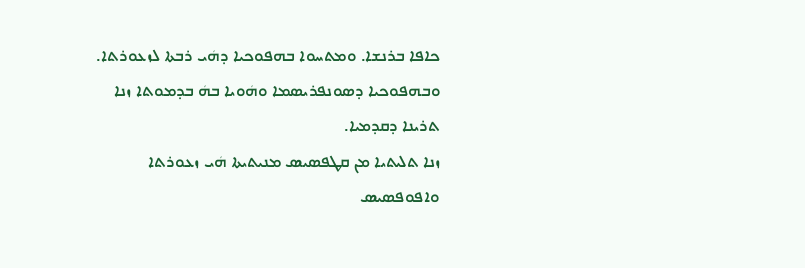ܟܐܦܐ ܒܪܢܫܐ. ܘܡܬܚܘܐ ܒܗܦܘܟܝܐ ܕܗܿܝ ܪܒܬܐ ܠܙܥܘܪܬܐ. ܘܒܗܦܘܟܝܐ ܕܣܘܢܦܪܝܣܡܐ ܘܗܿܘܝܐ ܒܗܿ ܒܕܡܘܬܐ ܙܢܐ ܬܪܝܢܐ ܕܩܕܡܝܐ.
ܙܢܐ ܬܠܝܬܝܐ ܡܢ ܩܛܦܣܝܣ ܡܢܝܬܝܬܐ ܗܿܝ ܙܥܘܪܬܐ ܘܐܦܘܦܣܝܣ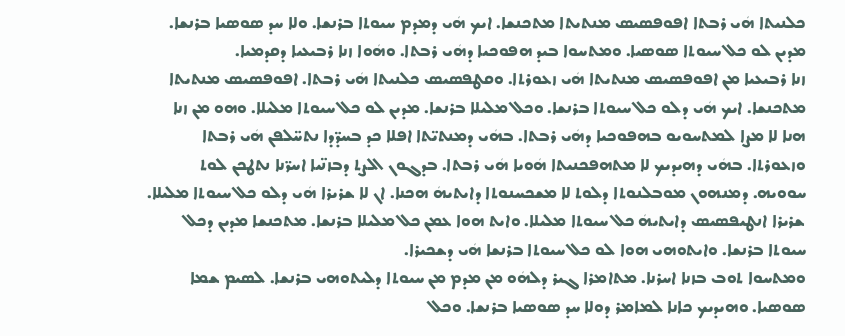ܟܠܢܝܬܐ ܗܿܝ ܪܒܬܐ ܐܦܘܦܣܝܣ ܡܢܬܝܬܐ ܡܬܟܢܫܐ. ܐܝܟ ܗܿܝ ܕܡܕܡ ܚܝܘܬܐ ܒܪܢܫܐ. ܘܠܐ ܚܕ ܣܘܣܝܐ ܒܪܢܫܐ. ܡܕܝܢ ܠܘ ܟܠ ܚܝܘܬܐ ܣܘܣܝܐ. ܘܡܬܚܘܐ ܒܝܕ ܗܦܘܟܝܐ ܕܗܿܝ ܪܒܬܐ. ܘܗܿܘܐ ܙܢܐ ܪܒܝܥܝܐ ܕܩܕܡܝܐ.
ܙܢܐ ܪܒܝܥܝܐ ܡܢ ܐܦܘܦܣܝܣ ܡܢܬܝܬܐ ܗܿܝ ܙܥܘܪܬܐ. ܘܩܛܦܣܝܣ ܟܠܢܝܬܐ ܗܿܝ ܪܒܬܐ. ܐܦܘܦܣܝܣ ܡܢܬܝܬܐ ܡܬܟܢܫܐ. ܐܝܟ ܗܿܝ ܕܠܘ ܟܠ ܚܝܘܬܐ ܒܪܢܫܐ. ܘܟܠ ܡܠܝܠܐ ܒܪܢܫܐ. ܡܕܝܢ ܠܘ ܟܠ ܚܝܘܬܐ ܡܠܝܠܐ. ܘܗܘ ܡܢ ܙܢܐ ܗܢܐ ܠܐ ܡܨܐ ܠܡܬܚܘܝܘ ܒܗܦܘܟܝܐ ܕܗܿܝ ܪܒܬܐ. ܒܗܿܝ ܕܡܢܬܝ̈ܬܐ ܐܦܠܐ ܟܕ ܒܚܕ̈ܕܐ ܢܬܚ̈ܠܦܢ ܗܿܝ ܪܒܬܐ ܘܙܥܘܪܬܐ. ܒܗܿܝ ܕܗܝܕܝܟ ܠܐ ܡܬܗܦܟܢܝܬܐ ܗܿܘܝܐ ܗܿܝ ܪܒܬܐ. ܒܕܓܘܢ ܐܠܨܬ ܕܒܙܢ̈ܝܐ ܐܚܪ̈ܢܐ ܢܬܛܟܢ ܠܘܬ ܚܘܘܝܗ. ܕܡܢܗܘܢ ܡܘܒܠܢܘܬܐ ܕܠܘܬ ܠܐ ܡܫܟܚܢܘܬܐ ܕܐܝܬܝܗܿ ܗܟܢܐ. ܐܢ ܠܐ ܫܪܝܪܐ ܗܿܝ ܕܠܘ ܟܠ ܚܝܘܬܐ ܡܠܝܠܐ. ܫܪܝܪܐ ܐܢܛܝܦܣܝܣ ܕܐܝܬܝܗܿ ܟܠ ܚܝܘܬܐ ܡܠܝܠܐ. ܘܐܝܬ ܗܘܐ ܥܡܢ ܟܠ ܡܠܝܠܐ ܒܪܢܫܐ. ܡܬܟܢܫܐ ܡܕܝܢ ܕܟܠ ܚܝܘܬܐ ܒܪܢܫܐ. ܘܐܝܬܘܗܝ ܗܘܐ ܠܘ ܟܠ ܚܝܘܬܐ ܒܪܢܫܐ ܗܿܝ ܕܫܟܝܪܐ.
ܘܡܬܚܘܐ ܬܘܒ ܒܙܢܐ ܐܚܪܢܐ. ܡܬܐܡܪܐ ܓܝܪ ܕܠܗܿܘ ܡܢ ܡܕܡ ܡܢ ܚܝܘܬܐ ܕܠܝܬܘܗܝ ܒܪܢܫܐ. ܠܣܝܡ ܫܡܐ ܣܘܣܝܐ. ܘܗܝܕܝܟ ܟܐܢܐ ܠܡܐܡܪ ܕܘܠܐ ܚܕ ܣܘܣܝܐ ܒܪܢܫܐ. ܘܟܠ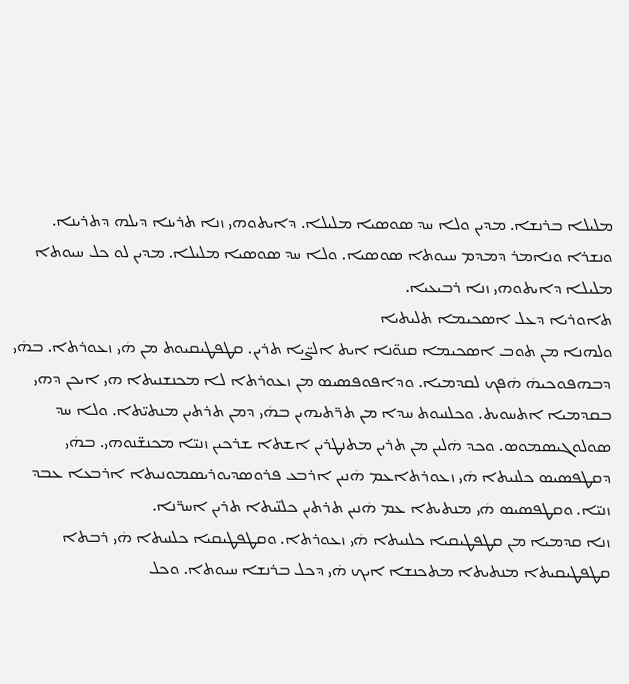ܡܠܝܠܐ ܒܪܢܫܐ. ܡܕܝܢ ܘܠܐ ܚܕ ܣܘܣܝܐ ܡܠܝܠܐ. ܕܐܝܬܘܗܝ ܙܢܐ ܬܪܝܢܐ ܕܝܠܗ ܕܬܪܝܢܐ. ܘܢܫܪܐ ܘܢܐܡܪ ܕܡܕܡ ܚܝܘܬܐ ܣܘܣܝܐ. ܘܠܐ ܚܕ ܣܘܣܝܐ ܡܠܝܠܐ. ܡܕܝܢ ܠܘ ܟܠ ܚܝܘܬܐ ܡܠܝܠܐ ܕܐܝܬܘܗܝ ܙܢܐ ܪܒܝܥܝܐ.
ܬܐܘܪܝܐ ܕܥܠ ܐܣܟܝܡܐ ܬܠܝܬܝܐ
ܘܠܗܢܐ ܡܢ ܬܘܒ ܐܣܟܝܡܐ ܩܢܘ̈ܢܐ ܐܝܬ ܐܠܨ̈ܝܐ ܬܪܝܢ. ܩܛܦܛܝܩܝܘܬ ܡܢ ܗܿܝ ܙܥܘܪܬܐ. ܒܗܿܝ ܕܒܗܦܘܟܝܗܿ ܗܿܦܟ ܠܩܕܡܝܐ. ܘܕܐܦܘܦܣܝܣ ܡܢ ܙܥܘܪܬܐ ܠܐ ܡܟܢܫܢܝܬܐ ܗܝ ܐܝܟܢ ܕܗܝ ܒܩܕܡܝܐ ܐܬܚܘܝܬ. ܘܟܠܢܝܘܬ ܚܕܐ ܡܢ ܬܪ̈ܬܝܗܝܢ ܒܗܿܝ ܕܡܢ ܬܪܬܝܢ ܡܢܬܝ̈ܬܐ. ܘܠܐ ܚܕ ܣܘܠܘܓܝܣܡܘܣ. ܘܟܕ ܗܿܠܝܢ ܡܢ ܬܪܝܢ ܡܬܢܛܪܝܢ ܐܫܬܐ ܫܪܟܝܢ ܙܢܝ̈ܐ ܡܟܢܫ̈ܢܘܗܝ. ܒܗܿܝ ܕܩܛܦܣܝܣ ܟܠܢܝܬܐ ܗܿܝ ܙܥܘܪܬܐܥܡ ܗܿܢܝܢ ܐܪܒܥ ܦܪܘܣܕܝܘܪܝܣܡܘܢܝܬܐ ܐܪܒܥܐ ܥܒܕ ܙܢܝ̈ܐ. ܘܩܛܦܣܝܣ ܗܿܝ ܡܢܬܝܬܐ ܥܡ ܗܿܢܝܢ ܬܪܬܝܢ ܟܠܢ̈ܝܬܐ ܬܪܝܢ ܐܚܪ̈ܢܐ.
ܙܢܐ ܩܕܡܝܐ ܡܢ ܩܛܦܛܝܩܝܐ ܟܠܢܝܬܐ ܗܿܝ ܙܥܘܪܬܐ. ܘܩܛܦܛܝܩܝܐ ܟܠܢܝܬܐ ܗܿܝ ܪܒܬܐ ܩܛܦܛܝܩܝܬܐ ܡܢܬܝܬܐ ܡܬܟܢܫܐ ܐܝܟ ܗܿܝ ܕܟܠ ܒܪܢܫܐ ܚܝܘܬܐ. ܘܟܠ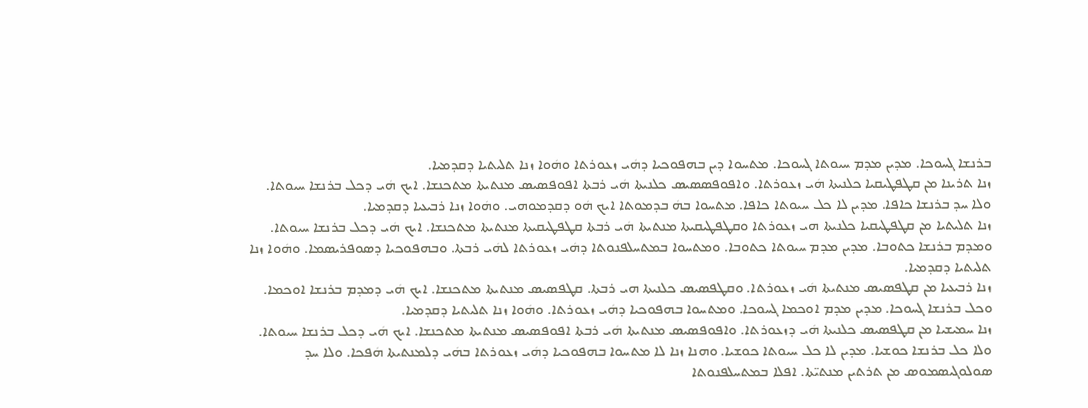ܒܪܢܫܐ ܓܚܘܟܐ. ܡܕܝܢ ܡܕܡ ܚܝܘܬܐ ܓܚܘܟܐ. ܡܬܚܘܐ ܕܝܢ ܒܗܦܘܟܝܐ ܕܗܿܝ ܙܥܘܪܬܐ ܘܗܿܘܐ ܙܢܐ ܬܠܝܬܝܐ ܕܩܕܡܝܐ.
ܙܢܐ ܬܪܝܢܐ ܡܢ ܩܛܦܛܝܩܝܐ ܟܠܢܝܬܐ ܗܿܝ ܙܥܘܪܬܐ. ܘܐܦܘܦܣܣܝܣ ܟܠܢܝܬܐ ܗܿܝ ܪܒܬܐ ܐܦܘܦܣܝܣ ܡܢܬܝܬܐ ܡܬܟܢܫܐ. ܐܝܟ ܗܿܝ ܕܟܠ ܒܪܢܫܐ ܚܝܘܬܐ. ܘܠܐ ܚܕ ܒܪܢܫܐ ܟܐܦܐ. ܡܕܝܢ ܠܐ ܟܠ ܚܝܘܬܐ ܟܐܦܐ. ܡܬܚܘܐ ܒܗܿ ܒܕܡܘܬܐ ܐܝܟ ܗܿܘ ܕܩܕܡܘܗܝ. ܘܗܿܘܐ ܙܢܐ ܪܒܝܥܝܐ ܕܩܕܡܝܐ.
ܙܢܐ ܬܠܝܬܝܐ ܡܢ ܩܛܦܛܝܩܝܐ ܟܠܢܝܬܐ ܗܝ ܙܥܘܪܬܐ ܘܩܛܦܛܝܩܝܬܐ ܡܢܬܝܬܐ ܗܿܝ ܪܒܬܐ ܩܛܦܛܝܩܝܬܐ ܡܢܬܝܬܐ ܡܬܟܢܫܐ. ܐܝܟ ܗܿܝ ܕܟܠ ܒܪܢܫܐ ܚܝܘܬܐ. ܘܡܕܡ ܒܪܢܫܐ ܟܬܘܒܐ. ܡܕܝܢ ܡܕܡ ܚܝܘܬܐ ܟܬܘܒܐ. ܘܡܬܚܘܐ ܒܡܬܚܠܦܢܘܬܐ ܕܗܿܝ ܙܥܘܪܬܐ ܠܗܿܝ ܪܒܬܐ. ܘܒܗܦܘܟܝܐ ܕܣܘܦܪܝܣܡܐ. ܘܗܿܘܐ ܙܢܐ ܬܠܝܬܝܐ ܕܩܕܡܝܐ.
ܙܢܐ ܪܒܝܥܝܐ ܡܢ ܩܛܦܣܝܣ ܡܢܬܝܬܐ ܗܿܝ ܙܥܘܪܬܐ. ܘܩܛܦܣܝܣ ܟܠܢܝܬܐ ܗܝ ܪܒܬܐ. ܩܛܦܣܝܣ ܡܢܬܝܬܐ ܡܬܟܢܫܐ. ܐܝܟ ܗܿܝ ܕܡܕܡ ܒܪܢܫܐ ܐܘܟܡܐ. ܘܟܠ ܒܪܢܫܐ ܓܚܘܟܐ. ܡܕܝܢ ܡܕܡ ܐܘܟܡܐ ܓܚܘܟܐ. ܘܡܬܚܘܐ ܒܗܦܘܟܝܐ ܕܗܿܝ ܙܥܘܪܬܐ. ܘܗܿܘܐ ܙܢܐ ܬܠܝܬܝܐ ܕܩܕܡܝܐ.
ܙܢܐ ܚܡܝܫܝܐ ܡܢ ܩܛܦܣܝܣ ܟܠܢܝܬܐ ܗܿܝ ܕܙܥܘܪܬܐ. ܘܐܦܘܦܣܝܣ ܡܢܬܝܬܐ ܗܿܝ ܪܒܬܐ ܐܦܘܦܣܝܣ ܡܢܬܝܬܐ ܡܬܟܢܫܐ. ܐܝܟ ܗܿܝ ܕܟܠ ܒܪܢܫܐ ܚܝܘܬܐ. ܘܠܐ ܟܠ ܒܪܢܫܐ ܟܘܫܝܐ. ܡܕܝܢ ܠܐ ܟܠ ܚܝܘܬܐ ܟܘܫܝܐ. ܘܗܢܐ ܙܢܐ ܠܐ ܡܬܚܘܐ ܒܗܦܘܟܝܐ ܕܗܿܝ ܙܥܘܪܬܐ ܒܗܿܝ ܕܠܡܢܬܝܬܐ ܗܿܦܟܐ. ܘܠܐ ܚܕ ܣܘܠܘܓܝܣܡܘܣ ܡܢ ܬܪܬܝܢ ܡܢܬܝ̈ܬܐ. ܐܦܠܐ ܒܡܬܚܠܦܢܘܬܐ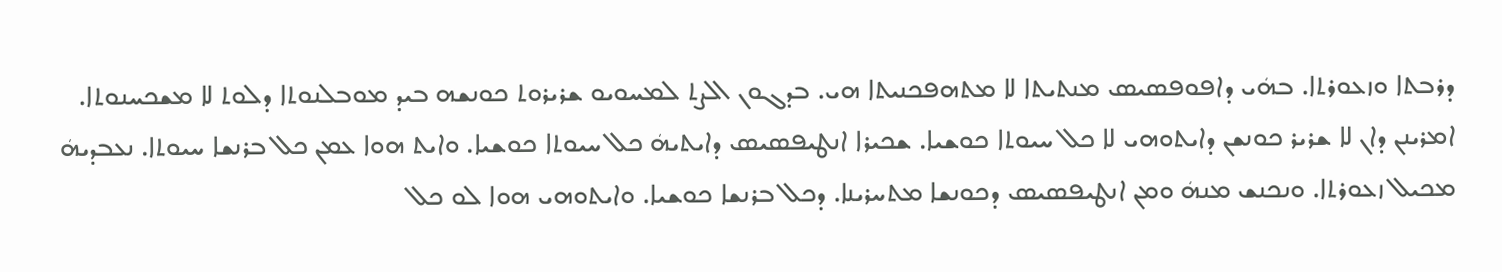ܕܪܒܬܐ ܘܙܥܘܪܬܐ. ܒܗܿܝ ܕܐܦܘܦܣܝܣ ܡܢܬܝܬܐ ܠܐ ܡܬܗܦܟܢܝܬܐ ܗܝ. ܒܕܓܘܢ ܐܠܨܬ ܠܡܚܘܝܘ ܫܪܝܪܘܬ ܟܘܢܫܗ ܒܝܕ ܡܘܒܠܢܘܬܐ ܕܠܘܬ ܠܐ ܡܫܟܚܢܘܬܐ. ܐܡܪܝܢܢ ܕܐܢ ܠܐ ܫܪܝܪ ܟܘܢܫܢ ܕܐܝܬܘܗܝ ܠܐ ܟܠ ܚܝܘܬܐ ܟܘܫܝܐ. ܫܟܝܪܐ ܐܢܛܝܦܣܝܣ ܕܐܝܬܝܗܿ ܟܠ ܚܝܘܬܐ ܟܘܫܝܐ. ܘܐܝܬ ܗܘܐ ܥܡܢ ܟܠ ܒܪܢܫܐ ܚܝܘܬܐ. ܢܥܒܕܝܗܿ ܡܟܝܠ ܙܥܘܪܬܐ. ܘܢܟܢܫ ܡܢܗܿ ܘܡܢ ܐܢܛܝܦܣܝܣ ܕܟܘܢܫܐ ܡܬܚܪܝܢܐ. ܕܟܠ ܒܪܢܫܐ ܟܘܫܝܐ. ܘܐܝܬܘܗܝ ܗܘܐ ܠܘ ܟܠ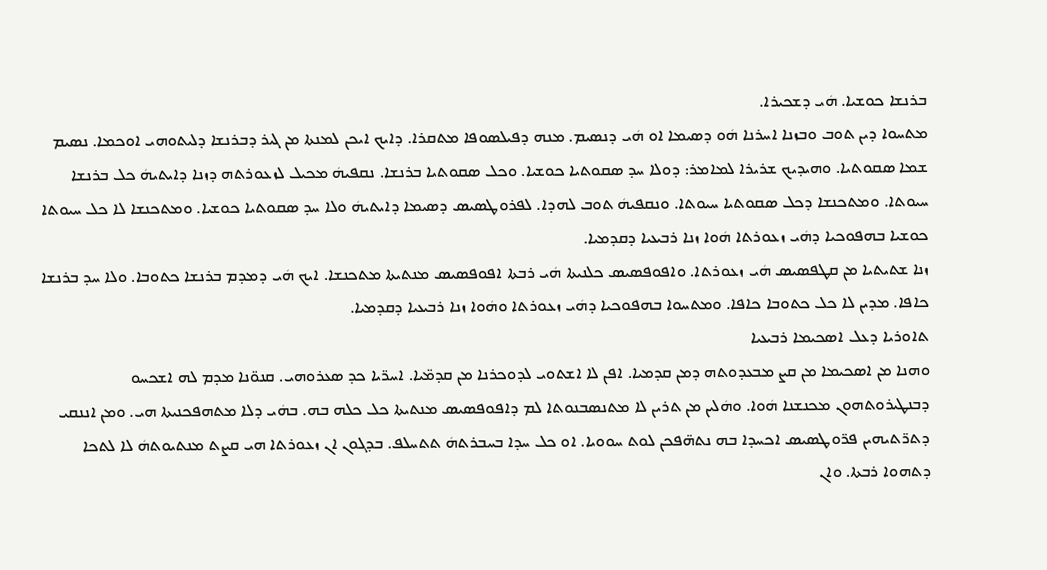ܒܪܢܫܐ ܟܘܫܝܐ. ܗܿܝ ܕܫܟܝܪܐ.
ܡܬܚܘܐ ܕܝܢ ܬܘܒ ܘܒܙܢܐ ܐܚܪܢܐ ܗܿܘ ܕܣܝܡܐ ܐܘ ܗܿܝ ܕܢܣܝܡ. ܡܢܗ ܕܦܝܠܣܘܦܐ ܡܬܩܪܐ. ܕܐܝܟ ܐܝܟܢ ܠܡܢܬܐ ܡܢ ܓܝܪ ܕܒܪܢܫܐ ܕܠܝܬܘܗܝ ܐܘܟܡܐ. ܢܣܝܡ ܫܡܐ ܣܩܘܬܝܐ. ܘܗܝܕܝܟ ܫܪܝܪܐ ܠܡܐܡܪ: ܕܘܠܐ ܚܕ ܣܩܘܬܝܐ ܟܘܫܝܐ. ܘܟܠ ܣܩܘܬܝܐ ܒܪܢܫܐ. ܢܩܦܝܗܿ ܡܟܝܠ ܠܙܥܘܪܬܗ ܕܙܢܐ ܕܐܝܬܝܗܿ ܟܠ ܒܪܢܫܐ ܚܝܘܬܐ. ܘܡܬܟܢܫܐ ܕܟܠ ܣܩܘܬܝܐ ܚܝܘܬܐ. ܘܢܩܦܝܗܿ ܬܘܒ ܠܗܕܐ. ܠܦܪܘܛܣܝܣ ܕܣܝܡܐ ܕܐܝܬܝܗܿ ܘܠܐ ܚܕ ܣܩܘܬܝܐ ܟܘܫܝܐ. ܘܡܬܟܢܫܐ ܠܐ ܟܠ ܚܝܘܬܐ ܟܘܫܝܐ ܒܗܦܘܟܝܐ ܕܗܿܝ ܙܥܘܪܬܐ ܗܿܘܐ ܙܢܐ ܪܒܝܥܝܐ ܕܩܕܡܝܐ.
ܙܢܐ ܫܬܝܬܝܐ ܡܢ ܩܛܦܣܝܣ ܗܿܝ ܙܥܘܪܬܐ. ܘܐܦܘܦܣܝܣ ܟܠܢܝܬܐ ܗܿܝ ܪܒܬܐ ܐܦܘܦܣܝܣ ܡܢܬܝܬܐ ܡܬܟܢܫܐ. ܐܝܟ ܗܿܝ ܕܡܕܡ ܒܪܢܫܐ ܟܬܘܒܐ. ܘܠܐ ܚܕ ܒܪܢܫܐ ܟܐܦܐ. ܡܕܝܢ ܠܐ ܟܠ ܟܬܘܒܐ ܟܐܦܐ. ܘܡܬܚܘܐ ܒܗܦܘܟܝܐ ܕܗܿܝ ܙܥܘܪܬܐ ܘܗܿܘܐ ܙܢܐ ܪܒܝܥܝܐ ܕܩܕܡܝܐ.
ܬܐܘܪܝܐ ܕܥܠ ܐܣܟܝܡܐ ܪܒܝܥܝܐ
ܘܗܢܐ ܡܢ ܐܣܟܝܡܐ ܡܢ ܩܨ ܡܒܥܕܘܬܗ ܕܡܢ ܩܕܡܝܐ. ܐܦܢ ܠܐ ܐܫܬܘܝ ܠܕܘܟܪܢܐ ܡܢ ܩܕܡ̈ܝܐ. ܐܚܪ̈ܝܐ ܟܕ ܣܥܪܘܗܝ. ܩܢܘ̈ܢܐ ܡܕܡ ܠܗ ܐܫܟܚܘ ܕܒܢܛܝܪܘܬܗܘܢ ܡܟܢܫܢܐ ܗܿܘܐ. ܘܗܿܠܝܢ ܡܢ ܬܪܝܢ ܠܐ ܡܬܢܣܒܢܘܬܐ ܠܡ ܕܐܦܘܦܣܝܣ ܡܢܬܝܬܐ ܟܠ ܟܠܗ ܒܗ. ܒܗܿܝ ܕܠܐ ܡܬܗܦܟܢܝܬܐ ܗܝ. ܘܡܢ ܐܢܢܩܝ ܕܬܪ̈ܬܝܗܝܢ ܦܪ̈ܘܛܣܝܣ ܐܟܚܕܐ ܒܗ ܢܬܗ̈ܦܟܢ ܠܘܬ ܚܘܘܝܐ. ܐܘ ܟܠ ܚܕܐ ܒܚܒܪܬܗܿ ܬܬܚܠܦ. ܒܕܓܘܢ ܐܢ ܙܥܘܪܬܐ ܗܝ ܩܨܬ ܡܢܬܝܘܬܗܿ ܠܐ ܠܬܟܐ ܕܬܗܘܐ ܪܒܬܐ. ܘܐܢ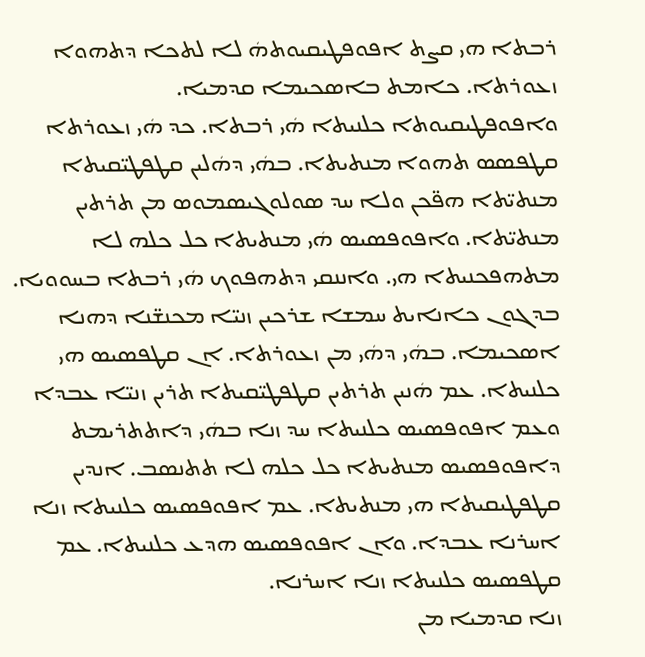ܪܒܬܐ ܗܝ ܩܨܬ ܐܦܘܦܛܝܩܝܘܬܗܿ ܠܐ ܠܬܟܐ ܕܬܗܘܐ ܙܥܘܪܬܐ. ܟܐܡܬ ܒܐܣܟܝܡܐ ܩܕܡܝܐ.
ܘܐܦܘܦܛܝܩܝܘܬܐ ܟܠܢܝܬܐ ܗܿܝ ܪܒܬܐ. ܟܕ ܗܿܝ ܙܥܘܪܬܐ ܩܛܦܣܣ ܬܗܘܐ ܡܢܬܝܬܐ. ܒܗܿܝ ܕܗܿܠܝܢ ܩܛܦܛܝ̈ܩܝܬܐ ܡܢܬܝ̈ܬܐ ܗܦ̈ܟܢ ܘܠܐ ܚܕ ܣܘܠܘܓܝܣܡܘܣ ܡܢ ܬܪܬܝܢ ܡܢܬܝ̈ܬܐ. ܘܐܦܘܦܣܝܣ ܗܿܝ ܡܢܬܝܬܐ ܟܠ ܟܠܗ ܠܐ ܡܬܗܦܟܢܝܬܐ ܗܝ. ܘܐܢܢܩܝ ܕܬܗܦܘܟ ܗܿܝ ܪܒܬܐ ܒܚܘܘܝܐ. ܒܕܓܘܢ ܟܐܢܐܝܬ ܚܡܫܐ ܫܪܟܝܢ ܙܢܝ̈ܐ ܡܟܢܫ̈ܢܐ ܕܗܢܐ ܐܣܟܝܡܐ. ܒܗܿܝ ܕܗܿܝ ܡܢ ܙܥܘܪܬܐ. ܐܢ ܩܛܦܣܝܣ ܗܝ ܟܠܢܝܬܐ. ܥܡ ܗܿܢܝܢ ܬܪܬܝܢ ܩܛܦܛܝ̈ܩܝܬܐ ܬܪܝܢ ܙܢܝ̈ܐ ܥܒܕܐ ܘܥܡ ܐܦܘܦܣܝܣ ܟܠܢܝܬܐ ܚܕ ܙܢܐ ܒܗܿܝ ܕܐܬܬܪܝܡܬ ܕܐܦܘܦܣܝܣ ܡܢܬܝܬܐ ܟܠ ܟܠܗ ܠܐ ܬܬܢܣܒ. ܐܢܕܝܢ ܩܛܦܛܝܩܝܬܐ ܗܝ ܡܢܬܝܬܐ. ܥܡ ܐܦܘܦܣܝܣ ܟܠܢܝܬܐ ܙܢܐ ܐܚܪܢܐ ܥܒܕܐ. ܘܐܢ ܐܦܘܦܣܝܣ ܗܕܥ ܟܠܢܝܬܐ. ܥܡ ܩܛܦܣܝܣ ܟܠܢܝܬܐ ܙܢܐ ܐܚܪܢܐ.
ܙܢܐ ܩܕܡܝܐ ܡܢ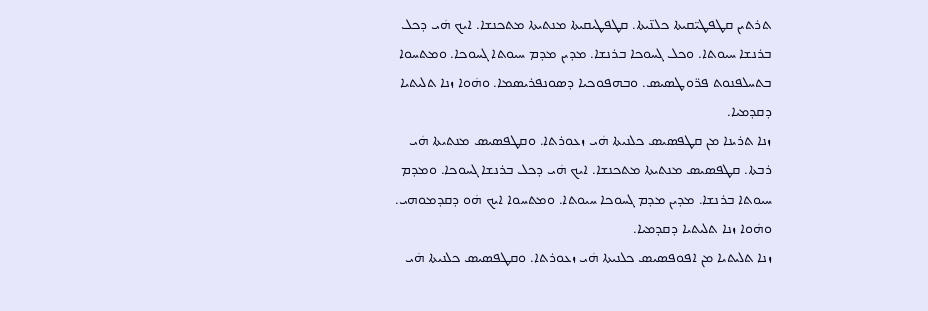ܬܪܬܝܢ ܩܛܦܛܝ̈ܩܝܬܐ ܟܠܢ̈ܝܬܐ. ܩܛܦܛܝܩܝܬܐ ܡܢܬܝܬܐ ܡܬܟܢܫܐ. ܐܝܟ ܗܿܝ ܕܟܠ ܒܪܢܫܐ ܚܝܘܬܐ. ܘܟܠ ܓܚܘܟܐ ܒܪܢܫܐ. ܡܕܝܢ ܡܕܡ ܚܝܘܬܐ ܓܚܘܟܐ. ܘܡܬܚܘܐ ܒܬܚܠܦܢܘܬ ܦܪ̈ܘܛܣܝܣ. ܘܒܗܦܘܟܝܐ ܕܣܘܢܦܪܝܣܡܐ. ܘܗܿܘܐ ܙܢܐ ܬܠܝܬܝܐ ܕܩܕܡܝܐ.
ܙܢܐ ܬܪܝܢܐ ܡܢ ܩܛܦܣܝܣ ܟܠܢܝܬܐ ܗܿܝ ܙܥܘܪܬܐ. ܘܩܛܦܣܝܣ ܡܢܬܝܬܐ ܗܿܝ ܪܒܬܐ. ܩܛܦܣܝܣ ܡܢܬܝܬܐ ܡܬܟܢܫܐ. ܐܝܟ ܗܿܝ ܕܟܠ ܒܪܢܫܐ ܓܚܘܟܐ. ܘܡܕܡ ܚܝܘܬܐ ܒܪܢܫܐ. ܡܕܝܢ ܡܕܡ ܓܚܘܟܐ ܚܝܘܬܐ. ܘܡܬܚܘܐ ܐܝܟ ܗܿܘ ܕܩܕܡܘܗܝ. ܘܗܿܘܐ ܙܢܐ ܬܠܝܬܝܐ ܕܩܕܡܝܐ.
ܙܢܐ ܬܠܝܬܝܐ ܡܢ ܐܦܘܦܣܝܣ ܟܠܢܝܬܐ ܗܿܝ ܙܥܘܪܬܐ. ܘܩܛܦܣܝܣ ܟܠܢܝܬܐ ܗܿܝ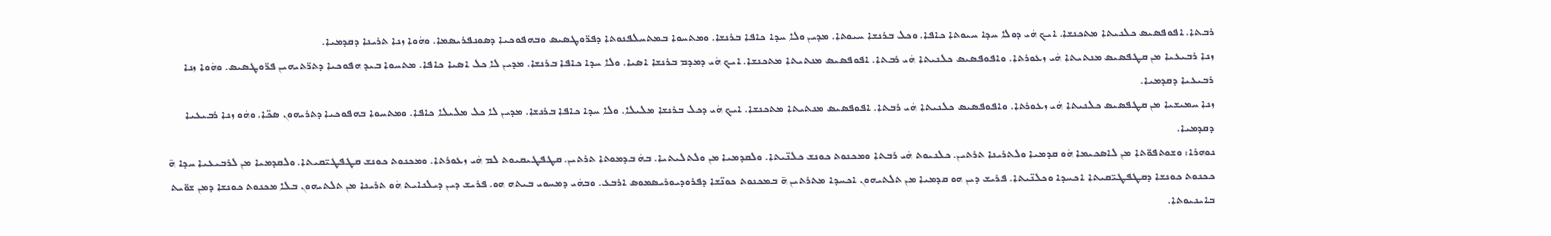ܪܒܬܐ. ܐܦܘܦܣܝܣ ܟܠܢܝܬܐ ܡܬܟܢܫܐ. ܐܝܟ ܗܿܝ ܕܘܠܐ ܚܕܐ ܚܝܘܬܐ ܟܐܦܐ. ܘܟܠ ܒܪܢܫܐ ܚܝܘܬܐ. ܡܕܝܢ ܘܠܐ ܚܕܐ ܟܐܦܐ ܒܪܢܫܐ. ܘܡܬܚܘܐ ܒܡܬܚܠܦܢܘܬܐ ܕܦܪ̈ܘܛܣܝܣ ܘܒܗܦܘܟܝܐ ܕܣܘܢܦܪܝܣܡܐ. ܘܗܿܘܐ ܙܢܐ ܬܪܝܢܐ ܕܩܕܡܝܐ.
ܙܢܐ ܪܒܝܥܝܐ ܡܢ ܩܛܦܣܝܣ ܡܢܬܝܬܐ ܗܿܝ ܙܥܘܪܬܐ. ܘܐܦܘܦܣܝܣ ܟܠܢܝܬܐ ܗܿܝ ܪܒܬܐ. ܐܦܘܦܣܝܣ ܡܢܬܝܬܐ ܡܬܟܢܫܐ. ܐܝܟ ܗܿܝ ܕܡܕܡ ܒܪܢܫܐ ܐܣܝܐ. ܘܠܐ ܚܕܐ ܟܐܦܐ ܒܪܢܫܐ. ܡܕܝܢ ܠܐ ܟܠ ܐܣܝܐ ܟܐܦܐ. ܡܬܚܘܐ ܒܝܕ ܗܦܘܟܝܐ ܕܬܪ̈ܬܝܗܝܢ ܦܪ̈ܘܛܣܝܣ. ܘܗܿܘܐ ܙܢܐ ܪܒܝܥܝܐ ܕܩܕܡܝܐ.
ܙܢܐ ܚܡܝܫܝܐ ܡܢ ܩܛܦܣܝܣ ܟܠܢܝܬܐ ܗܿܝ ܙܥܘܪܬܐ. ܘܐܦܘܦܣܝܣ ܟܠܢܝܬܐ ܗܿܝ ܪܒܬܐ. ܐܦܘܦܣܝܣ ܡܢܬܝܬܐ ܡܬܟܢܫܐ. ܐܝܟ ܗܿܝ ܕܟܠ ܒܪܢܫܐ ܡܠܝܠܐ. ܘܠܐ ܚܕܐ ܟܐܦܐ ܒܪܢܫܐ. ܡܕܝܢ ܠܐ ܟܠ ܡܠܝܠܐ ܟܐܦܐ. ܘܡܬܚܘܐ ܒܗܦܘܟܝܐ ܕܬܪܝܗܘܢ ܣܟ̈ܐ. ܘܗܿܘ ܙܢܐ ܪܒܝܥܝܐ ܕܩܕܡܝܐ.
ܢܘܗܪܐ: ܘܫܘܬܦܘ̈ܬܐ ܡܢ ܠܐܣܟܝܡܐ ܗܿܘ ܩܕܡܝܐ ܘܠܬܪܝܢܐ ܬܪܬܝܢ. ܟܠܢܝܘܬ ܗܿܝ ܪܒܬܐ ܘܡܟܢܘܬ ܟܘܢܫ ܟܠܢ̈ܝܬܐ. ܘܠܩܕܡܝܐ ܡܢ ܘܠܬܠܝܬܝܐ. ܒܗܿ ܒܕܡܘܬܐ ܬܪܬܝܢ. ܩܛܦܛܝܩܝܘܬ ܠܡ ܗܿܝ ܙܥܘܪܬܐ. ܘܡܟܢܘܬ ܟܘܢܫ ܩܛܦܛܝ̈ܩܝܬܐ. ܘܠܩܕܡܝܐ ܡܢ ܠܪܒܝܥܝܐ ܚܕܐ ܗ̄ ܟܟܢܘܬ ܟܘܢܫܐ ܕܩܛܦܛܝ̈ܩܝܬܐ ܐܟܚܕܐ ܘܟܠܢ̈ܝܬܐ. ܦܪܝܫ ܕܝܢ ܗܘ ܩܕܡܝܐ ܡܢ ܬܠܬܝܗܘܢ ܐܟܚܕܐ ܡܬܪܬܝܢ ܗ̄ ܒܡܟܢܘܬ ܟܘܢ̈ܫܐ ܕܦܪܘܕܝܘܪܝܣܡܘܣ ܐܪܒܥ. ܘܒܗܿܝ ܕܡܚܘܝ ܒܝܬܗ ܗܘ. ܦܪܝܫ ܕܝܢ ܕܝܠܢܐܝܬ ܗܿܘ ܬܪܝܢܐ ܡܢ ܬܠܬܝܗܘܢ ܒܠܐ ܡܟܢܘܬ ܟܘܢܫܐ ܕܡܢ ܫܘ̈ܝܬ ܒܐܝܢܝܘܬܐ.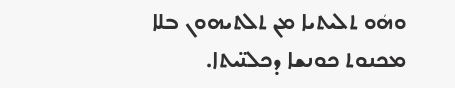ܘܗܿܘ ܬܠܝܬܝܐ ܡܢ ܬܠܬܝܗܘܢ ܒܠܐ ܡܟܢܘܬ ܟܘܢܫܐ ܕܟܠܢ̈ܝܬܐ.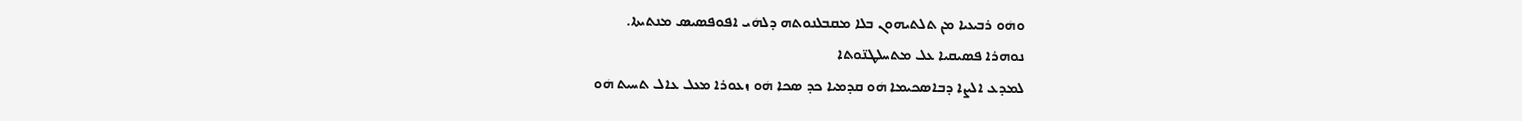ܘܗܿܘ ܪܒܝܥܝܐ ܡܢ ܬܠܬܝܗܘܢ ܒܠܐ ܡܩܒܠܢܘܬܗ ܕܠܗܿܝ ܐܦܘܦܣܝܣ ܡܢܬܝܬܐ.
ܢܘܗܪܐ ܦܣܝܩܝܐ ܥܠ ܡܬܚܠܛܢ̈ܘܬܐ
ܠܡܕܥ ܐܠܨܐ ܕܒܐܣܟܝܡܐ ܗܿܘ ܩܕܡܝܐ ܟܕ ܣܟܐ ܗܿܘ ܙܥܘܪܐ ܡܥܠ ܥܐܠ ܬܚܝܬ ܗܿܘ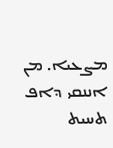ܡܨܥܝܐ. ܡܢ ܐܢܢܩܝ ܕܐܦ ܬܚܝܬ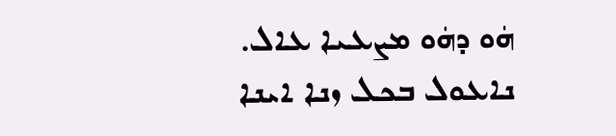ܗܿܘ ܕܗܿܘ ܡܨܥܝܐ ܥܐܠ. ܢܐܥܘܠ ܒܟܠ ܙܢܐ ܐܝܢܐ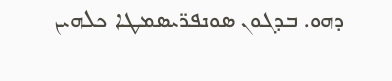ܕܗܘ. ܒܕܓܘܢ ܣܘܢܦܪ̈ܝܣܡܛܐ ܟܠܗܝܢ